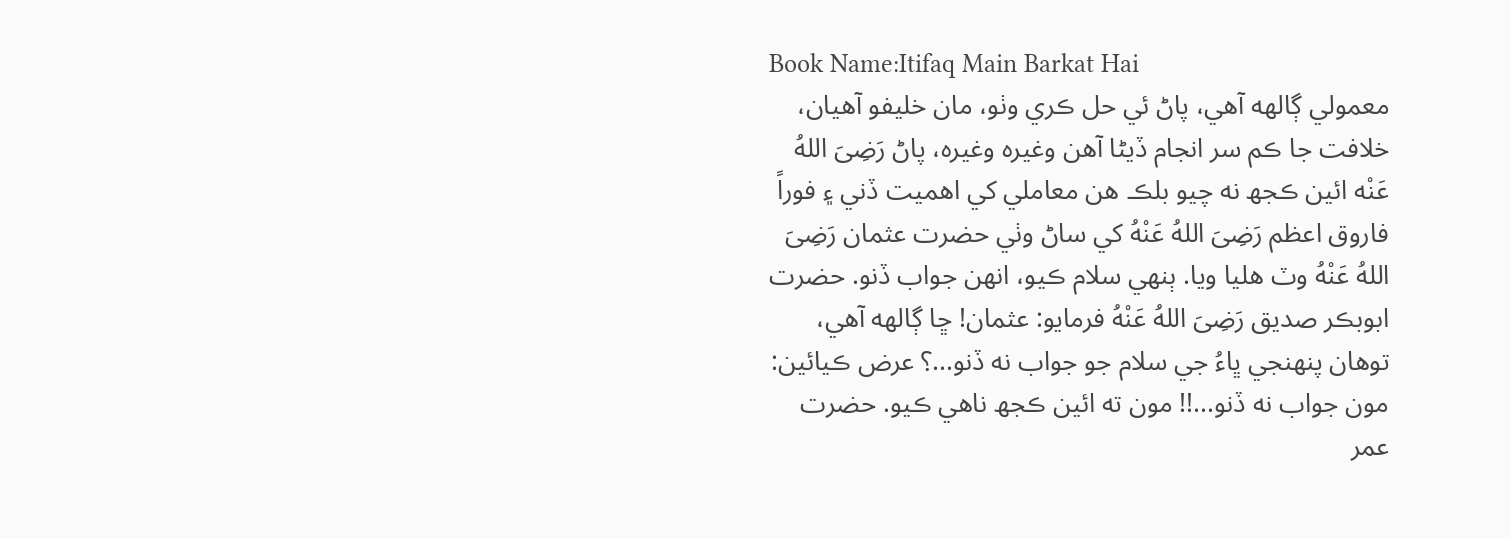Book Name:Itifaq Main Barkat Hai
معمولي ڳالهه آهي، پاڻ ئي حل ڪري وٺو، مان خليفو آهيان، خلافت جا ڪم سر انجام ڏيڻا آهن وغيره وغيره، پاڻ رَضِىَ اللهُ عَنْه ائين ڪجھ نه چيو بلڪ هن معاملي کي اهميت ڏني ۽ فوراً فاروق اعظم رَضِىَ اللهُ عَنْهُ کي ساڻ وٺي حضرت عثمان رَضِىَ اللهُ عَنْهُ وٽ هليا ويا. ٻنهي سلام ڪيو، انهن جواب ڏنو. حضرت ابوبڪر صديق رَضِىَ اللهُ عَنْهُ فرمايو: عثمان! ڇا ڳالهه آهي، توهان پنهنجي ڀاءُ جي سلام جو جواب نه ڏنو...؟ عرض ڪيائين: مون جواب نه ڏنو...!! مون ته ائين ڪجھ ناهي ڪيو. حضرت عمر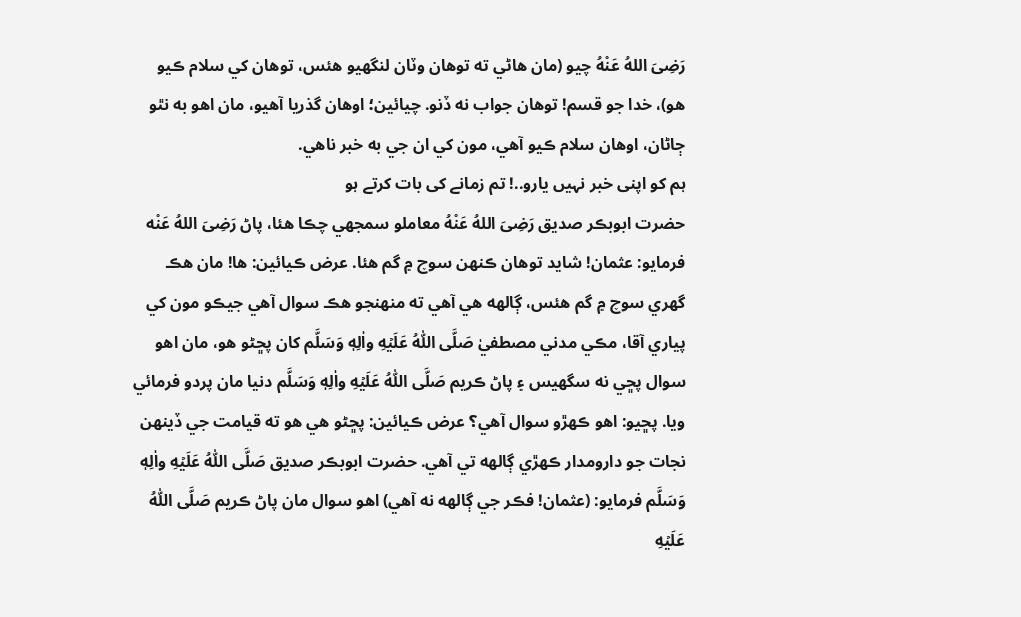رَضِىَ اللهُ عَنْهُ چيو (مان هاڻي ته توهان وٽان لنگهيو هئس، توهان کي سلام ڪيو هو)، خدا جو قسم! توهان جواب نه ڏنو. چيائين؛ اوهان گذريا آهيو، مان اهو به نٿو ڄاڻان، اوهان سلام ڪيو آهي، مون کي ان جي به خبر ناهي.
ہم کو اپنی خبر نہیں یارو..! تم زمانے کی بات کرتے ہو
حضرت ابوبڪر صديق رَضِىَ اللهُ عَنْهُ معاملو سمجهي چڪا هئا، پاڻ رَضِىَ اللهُ عَنْه فرمايو: عثمان! شايد توهان ڪنهن سوچ ۾ گم هئا. عرض ڪيائين: ها! مان هڪ گهري سوچ ۾ گم هئس، ڳالهه هي آهي ته منهنجو هڪ سوال آهي جيڪو مون کي پياري آقا، مڪي مدني مصطفيٰ صَلَّى اللّٰهُ عَلَيۡهِ واٰلِهٖ وَسَلَّم کان پڇڻو هو، مان اهو سوال پڇي نه سگهيس ۽ پاڻ ڪريم صَلَّى اللّٰهُ عَلَيۡهِ واٰلِهٖ وَسَلَّم دنيا مان پردو فرمائي ويا. پڇيو: اهو ڪهڙو سوال آهي؟ عرض ڪيائين: پڇڻو هي هو ته قيامت جي ڏينهن نجات جو دارومدار ڪهڙي ڳالهه تي آهي. حضرت ابوبڪر صديق صَلَّى اللّٰهُ عَلَيۡهِ واٰلِهٖ وَسَلَّم فرمايو: (عثمان! فڪر جي ڳالهه نه آهي) اهو سوال مان پاڻ ڪريم صَلَّى اللّٰهُ عَلَيۡهِ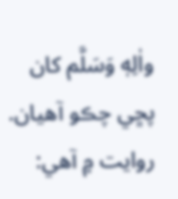واٰلِهٖ وَسَلَّم کان پڇي چڪو آهيان.
روايت ۾ آهي: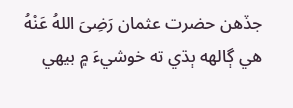جڏهن حضرت عثمان رَضِىَ اللهُ عَنْهُ هي ڳالهه ٻڌي ته خوشيءَ ۾ بيهي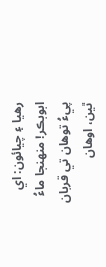رهيا ۽ چيائون: اي ابوبڪر! منهنجا ماءُ پيءُ توهان تي قربان ٿين، اوهان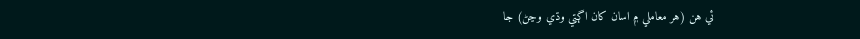ئي هن (هر معاملي ۾ اسان کان اڳتي وڌي وڃڻ) جا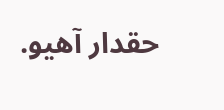حقدار آهيو.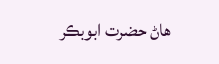هاڻ حضرت ابوبڪر